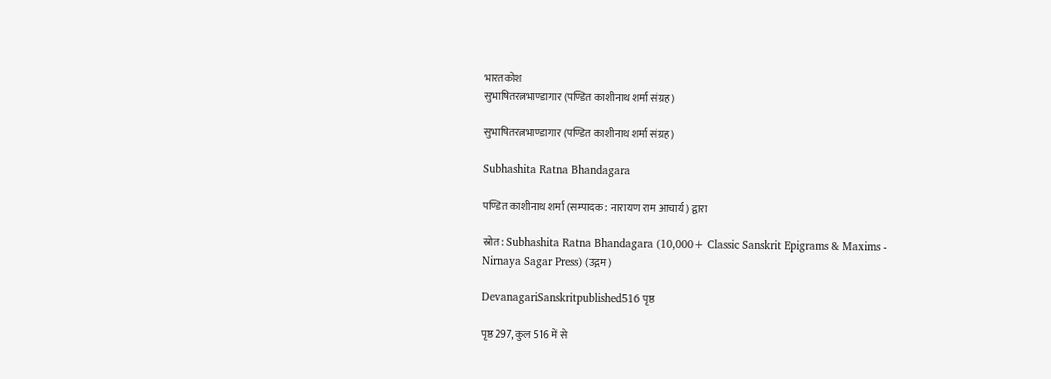भारतकोश
सुभाषितरत्नभाण्डागार (पण्डित काशीनाथ शर्मा संग्रह)

सुभाषितरत्नभाण्डागार (पण्डित काशीनाथ शर्मा संग्रह)

Subhashita Ratna Bhandagara

पण्डित काशीनाथ शर्मा (सम्पादक: नारायण राम आचार्य) द्वारा

स्रोत: Subhashita Ratna Bhandagara (10,000+ Classic Sanskrit Epigrams & Maxims - Nirnaya Sagar Press) (उद्गम)

DevanagariSanskritpublished516 पृष्ठ

पृष्ठ 297, कुल 516 में से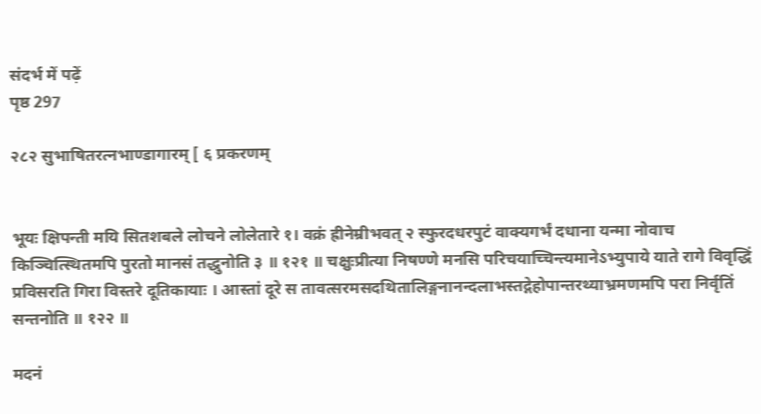संदर्भ में पढ़ें
पृष्ठ 297

२८२ सुभाषितरत्नभाण्डागारम् [ ६ प्रकरणम्


भूयः क्षिपन्ती मयि सितशबले लोचने लोलेतारे १। वक्रं ह्रीनेम्रीभवत् २ स्फुरदधरपुटं वाक्यगर्भं दधाना यन्मा नोवाच किञ्चित्स्थितमपि पुरतो मानसं तद्धुनोति ३ ॥ १२१ ॥ चक्षुःप्रीत्या निषण्णे मनसि परिचयाच्चिन्त्यमानेऽभ्युपाये याते रागे विवृद्धिं प्रविसरति गिरा विस्तरे दूतिकायाः । आस्तां दूरे स तावत्सरमसदथितालिङ्गनानन्दलाभस्तद्गेहोपान्तरथ्याभ्रमणमपि परा निर्वृतिं सन्तनोति ॥ १२२ ॥

मदनं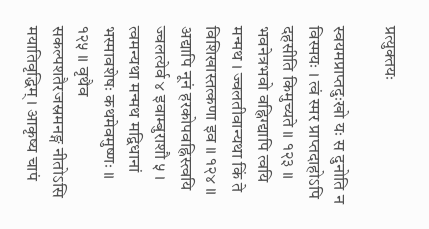प्रत्युक्तयः

स्वयमप्राप्तदुःखो यः स दुनोति न विस्मयः । त्वं स्मर प्राप्तदाहोऽपि दहसीति किमुच्यते ॥ १२३ ॥ भवनेत्रभवो वह्निग्द्यापि त्वयि मन्मथ । ज्वलतीवान्यथा किं ते विशिखास्तत्कणा इव ॥ १२४ ॥ अद्यापि नूनं हरकोपवह्निस्त्वयि ज्वलत्येर्व ४ इवाम्बुराशौ ५ । त्वमन्यथा मन्मथ मद्विधानां भस्मावशेषः कथमेवमुष्णः ॥ १२५ ॥ वृथैव सकल्पशतैरजस्रमनङ्ग नीतोऽसि मयातिवृद्धिम् । आकृष्य चापं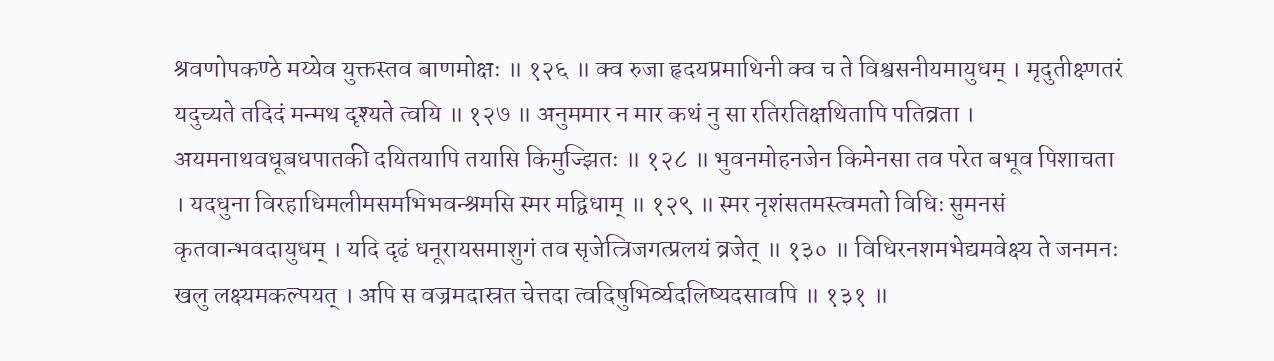श्रवणोपकण्ठे मय्येव युक्तस्तव बाणमोक्षः ॥ १२६ ॥ क्व रुजा हृदयप्रमाथिनी क्व च ते विश्वसनीयमायुधम् । मृदुतीक्ष्णतरं यदुच्यते तदिदं मन्मथ दृश्यते त्वयि ॥ १२७ ॥ अनुममार न मार कथं नु सा रतिरतिक्षथितापि पतिव्रता । अयमनाथवधूबधपातकी दयितयापि तयासि किमुज्झितः ॥ १२८ ॥ भुवनमोहनजेन किमेनसा तव परेत बभूव पिशाचता । यदधुना विरहाधिमलीमसमभिभवन्श्रमसि स्मर मद्विधाम् ॥ १२९ ॥ स्मर नृशंसतमस्त्वमतो विधिः सुमनसं कृतवान्भवदायुधम् । यदि दृढं धनूरायसमाशुगं तव सृजेत्त्रिजगत्प्रलयं व्रजेत् ॥ १३० ॥ विधिरनशमभेद्यमवेक्ष्य ते जनमनः खलु लक्ष्यमकल्पयत् । अपि स वज्रमदास्रत चेत्तदा त्वदिषुभिर्व्यदलिष्यदसावपि ॥ १३१ ॥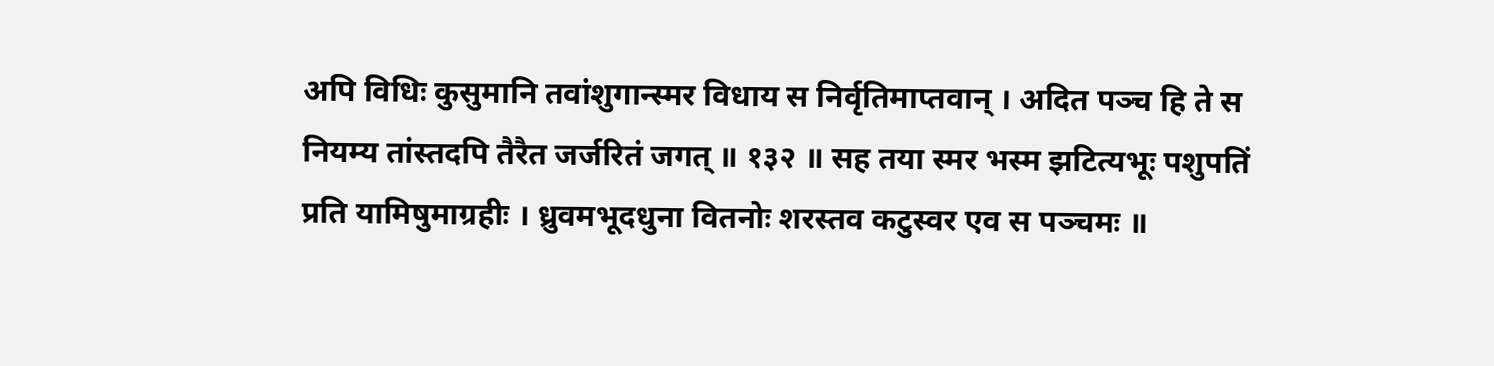अपि विधिः कुसुमानि तवांशुगान्स्मर विधाय स निर्वृतिमाप्तवान् । अदित पञ्च हि ते स नियम्य तांस्तदपि तैरैत जर्जरितं जगत् ॥ १३२ ॥ सह तया स्मर भस्म झटित्यभूः पशुपतिं प्रति यामिषुमाग्रहीः । ध्रुवमभूदधुना वितनोः शरस्तव कटुस्वर एव स पञ्चमः ॥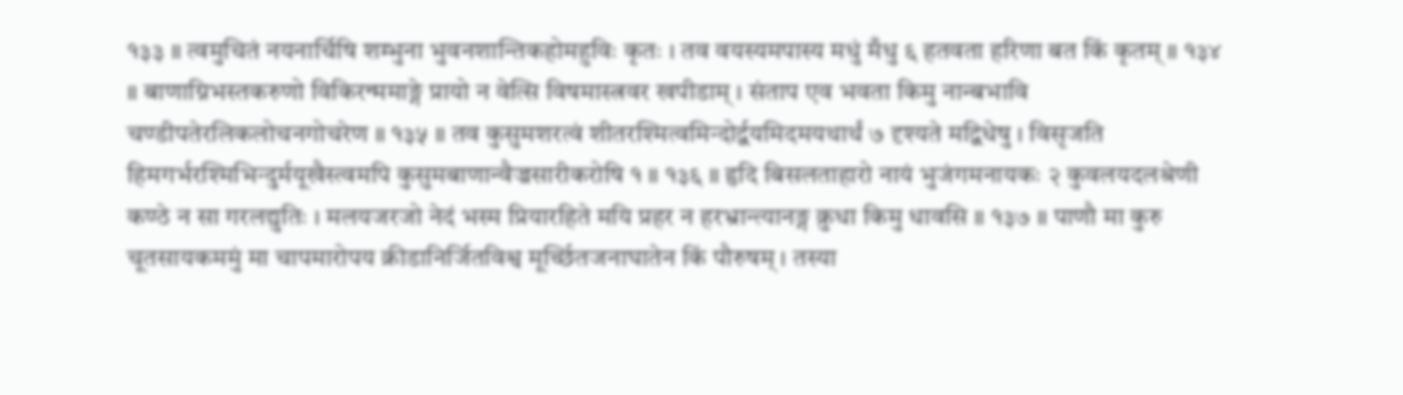१३३ ॥ त्वमुचितं नयनार्चिषि शम्भुना भुवनशान्तिकहोमहुविः कृतः । तव वयस्यमपास्य मधुं मँधु ६ हतवता हरिणा बत किं कृतम् ॥ १३४ ॥ बाणाग्निभस्तकरुणो विकिरन्ममाङ्गे प्रायो न वेत्सि विषमास्त्रवर खपीडाम् । संताप एव भवता किमु नान्बभावि चण्डीपतेरलिकलोचनगोचरेण ॥ १३५ ॥ तव कुसुमशरत्वं शीतरश्मित्वमिन्दोर्द्वयमिदमयथार्थं ७ दृश्यते मद्विधेषु । विसृजति हिमगर्भरश्मिभिन्दुर्मयूखैस्त्वमपि कुसुमबाणान्वैज्रसारीकरोषि १ ॥ १३६ ॥ हृदि बिसलताहारो नायं भुजंगमनायकः २ कुवलयदलश्रेणी कण्ठे न सा गरलद्युतिः । मलयजरजो नेदं भस्म प्रियारहिते मयि प्रहर न हरभ्रान्त्यानङ्ग क्रुधा किमु धावसि ॥ १३७ ॥ पाणौ मा कुरु चूतसायकममुं मा चापमारोपय क्रीडानिर्जितविश्व मूर्च्छितजनाघातेन किं पौरुषम् । तस्या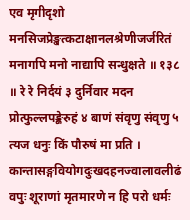एव मृगीदृशो मनसिजप्रेङ्खत्कटाक्षानलश्रेणीजर्जरितं मनागपि मनो नाद्यापि सन्धुक्षते ॥ १३८ ॥ रे रे निर्दयं ३ दुर्निवार मदन प्रोत्फुल्लपङ्केरुहं ४ बाणं संवृणु संवृणु ५ त्यज धनुः किं पौरुषं मा प्रति । कान्तासङ्गवियोगदुःखदहनज्वालावलीढं वपुः शूराणां मृतमारणे न हि परो धर्मः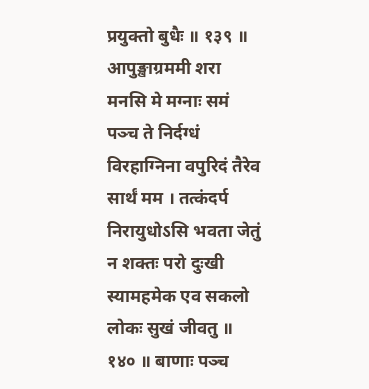प्रयुक्तो बुधैः ॥ १३९ ॥ आपुङ्खाग्रममी शरा मनसि मे मग्नाः समं पञ्च ते निर्दग्धं विरहाग्निना वपुरिदं तैरेव सार्थं मम । तत्कंदर्प निरायुधोऽसि भवता जेतुं न शक्तः परो दुःखी स्यामहमेक एव सकलो लोकः सुखं जीवतु ॥ १४० ॥ बाणाः पञ्च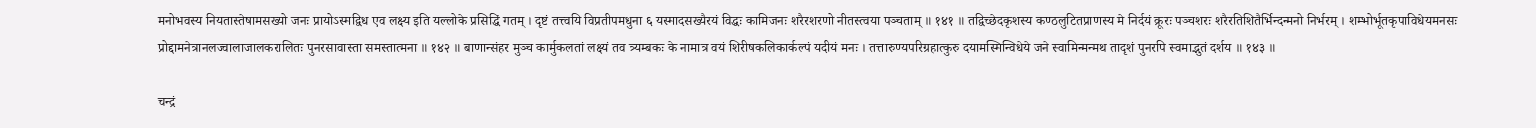मनोभवस्य नियतास्तेषामसख्यो जनः प्रायोऽस्मद्विध एव लक्ष्य इति यल्लोके प्रसिद्धिं गतम् । दृष्टं तत्त्वयि विप्रतीपमधुना ६ यस्मादसख्यैरयं विद्धः कामिजनः शरैरशरणो नीतस्त्वया पञ्चताम् ॥ १४१ ॥ तद्विच्छेदकृशस्य कण्ठलुटितप्राणस्य मे निर्दयं क्रूरः पञ्चशरः शरैरतिशितैर्भिन्दन्मनो निर्भरम् । शम्भोर्भूतकृपाविधेयमनसः प्रोद्दामनेत्रानलज्वालाजालकरालितः पुनरसावास्ता समस्तात्मना ॥ १४२ ॥ बाणान्संहर मुञ्च कार्मुकलतां लक्ष्यं तव त्र्यम्बकः के नामात्र वयं शिरीषकलिकार्कल्पं यदीयं मनः । तत्तारुण्यपरिग्रहात्कुरु दयामस्मिन्विधेये जने स्वामिन्मन्मथ तादृशं पुनरपि स्वमाद्भुतं दर्शय ॥ १४३ ॥

चन्द्रं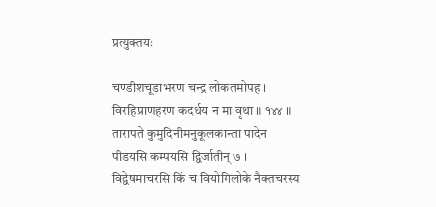प्रत्युक्तयः

चण्डीशचूडाभरण चन्द्र लोकतमोपह । विरहिप्राणहरण कदर्धय न मा वृथा ॥ १४४ ॥ तारापते कुमुदिनीमनुकूलकान्ता पादेन पीडयसि कम्पयसि द्विर्जातीन् ७ । विद्वेषमाचरसि किं च वियोगिलोके नैक्तचरस्य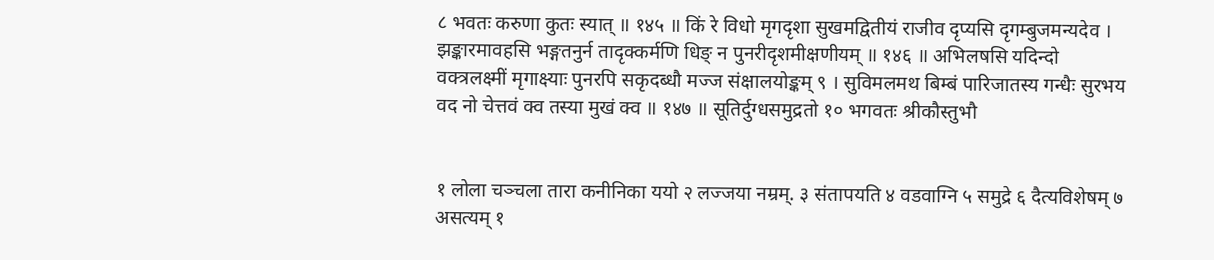८ भवतः करुणा कुतः स्यात् ॥ १४५ ॥ किं रे विधो मृगदृशा सुखमद्वितीयं राजीव दृप्यसि दृगम्बुजमन्यदेव । झङ्कारमावहसि भङ्गतनुर्न तादृक्कर्मणि धिङ् न पुनरीदृशमीक्षणीयम् ॥ १४६ ॥ अभिलषसि यदिन्दो वक्त्रलक्ष्मीं मृगाक्ष्याः पुनरपि सकृदब्धौ मज्ज संक्षालयोङ्कम् ९ । सुविमलमथ बिम्बं पारिजातस्य गन्धैः सुरभय वद नो चेत्तवं क्व तस्या मुखं क्व ॥ १४७ ॥ सूतिर्दुग्धसमुद्रतो १० भगवतः श्रीकौस्तुभौ


१ लोला चञ्चला तारा कनीनिका ययो २ लज्जया नम्रम्. ३ संतापयति ४ वडवाग्नि ५ समुद्रे ६ दैत्यविशेषम् ७ असत्यम् १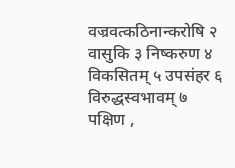वज्रवत्कठिनान्करोषि २ वासुकि ३ निष्करुण ४ विकसितम् ५ उपसंहर ६ विरुद्धस्वभावम् ७ पक्षिण ,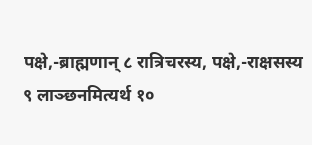पक्षे,-ब्राह्मणान् ८ रात्रिचरस्य, पक्षे,-राक्षसस्य ९ लाञ्छनमित्यर्थ १०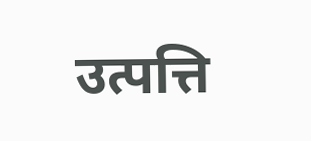उत्पत्ति